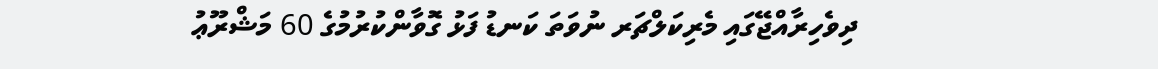ދިވެހިރާއްޖޭގައި މެރިކަލްޗަރ ނުވަތަ ކަނޑު ފަޅު ގޮވާންކުރުމުގެ 60 މަޝްރޫޢު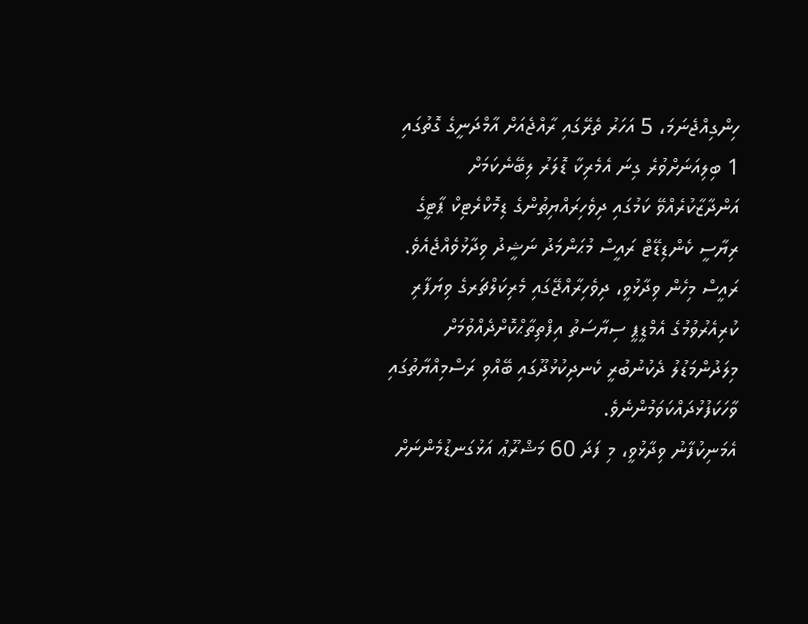ހިންގިއްޖެނަމަ، 5 އަހަރު ތެރޭގައި ރާއްޖެއަށް އާމްދަނީގެ ގޮތުގައި 1 ބިލިއަނަށްވުރެ ގިނަ އެމެރިކާ ޑޮލަރު ލިބޭނެކަމަށް އަންދާޒާކުރެއްވޭ ކަމުގައި ދިވެހިރައްޔިތުންގެ ޑިމޮކްރެޓިކް ޕާޓީގެ ރިޔާސީ ކެންޑިޑޭޓް ރައީސް މުޙަންމަދު ނަޝީދު ވިދާޅުވެއްޖެއެވެ. ރައީސް މިހެން ވިދާޅުވީ، ދިވެހިރާއްޖޭގައި މެރިކަލްޗަރގެ ވިޔަފާރި ކުރިއެރުވުމުގެ އެމްޑީޕީ ސިޔާސަތު އިފްތިތާޙްކޮށްދެއްވުމަށް މިލަދުންމަޑުލު ދެކުނުބުރީ ކެނދިކުޅުދޫގައި ބޭއްވި ރަސްމިއްޔާތުގައި ވާހަކަފުޅުދައްކަވަމުންނެވެ.
އެމަނިކުފާނު ވިދާޅުވީ، މި ފަދަ 60 މަޝްރޫޢު އަޅުގަނޑުމެންނަށް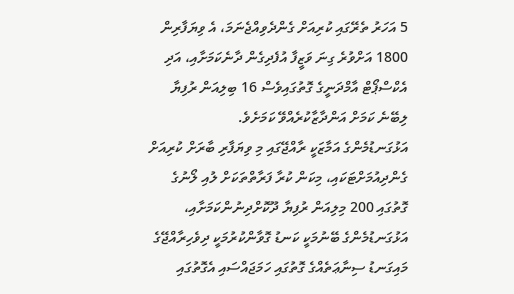5 އަހަރު ތެރޭގައި ކުރިއަށް ގެންދެވިއްޖެނަމަ، އެ ވިޔަފާރިން 1800 އަށްވުރެ ގިނަ ވަޒީފާ އުފެދިގެން ދާނެކަމަށާއި، އަދި އެކްސްޕޯޓް އާމްދަނީގެ ގޮތުގައިވެސް 16 ބިލިއަން ރުފިޔާ ލިބޭނެ ކަމަށް އަންދާޒާކުރެއްވޭ ކަމަށެވެ.
އަޅުގަނޑުމެންގެ އަމާޒަކީ ރާއްޖޭގައި މި ވިޔަފާރި ބާރަށް ކުރިއަށް ގެންދިއުމަށްޓަކައި، މިކަން ކުރާ ފަރާތްތަކަށް ލުއި ލޯނުގެ ގޮތުގައި 200 މިލިއަން ރުފިޔާ ދޫކޮށްދިނުންކަމަށާއި، އަޅުގަނޑުމެންގެ ބޭނުމަކީ ކަނޑު ގޮވާންކުރުމަކީ ދިވެހިރާއްޖޭގެ މައިގަނޑު ސިނާޢަތެއްގެ ގޮތުގައި ހަމަޖައްސައި އެގޮތުގައި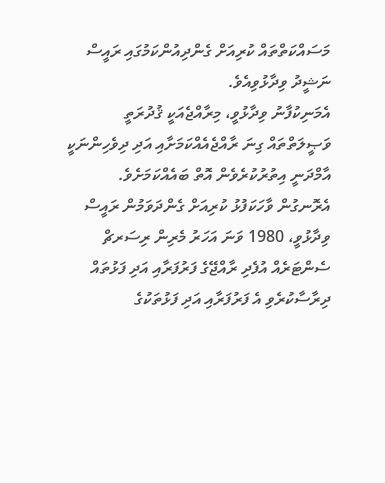މަސައްކަތްތައް ކުރިއަށް ގެންދިއުންކަމުގައި ރައީސް ނަޝީދު ވިދާޅުވިއެވެ.
އެމަނިކުފާނު ވިދާޅުވީ، މިރާއްޖެއަކީ ޤުދުރަތީ ވަޞީލަތްތައް ގިނަ ރާއްޖެއެއްކަމަށާއި އަދި ދިވެހިންނަކީ އާމްދަނީ އިތުރުކުރެވެން އޮތް ބައެއްކަމަށެވެ. އެރޮނގުން ވާހަކަފުޅު ކުރިއަށް ގެންދަވަމުން ރައީސް ވިދާޅުވީ، 1980 ވަނަ އަހަރު މެރިން ރިސަރޗް ސެންޓަރެއް އުފެދި ރާއްޖޭގެ ފަރުފަރާއި އަދި ފަޅުތައް ދިރާސާކުރެވި އެ ފަރުފަރާއި އަދި ފަޅުތަކުގެ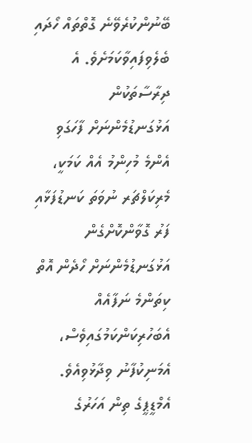ބޭނުންކުރެވޭނެ ގޮތްތައް ހޯދައި ބެލެވިފައިވާކަމަށެވެ. އެ ދިރާސާތަކުން އަޅުގަނޑުމެންނަށް ފާހަގަވި އެންމެ މުހިންމު އެއް ކަމަކީ، މެރިކަލްޗަރ ނުވަތަ ކަނޑުފަޅާއި ފަރު ގޮވާންކޮށްގެން އަޅުގަނޑުމެންނަށް ހޯދެން އޮތް ކިތަންމެ ނަފާއެއް އެބަހުރިކަންކަމުގައިވެސް، އެމަނިކުފާނު ވިދާޅުވިއެވެ.
އެމްޑީޕީގެ ތިން އަހަރުގެ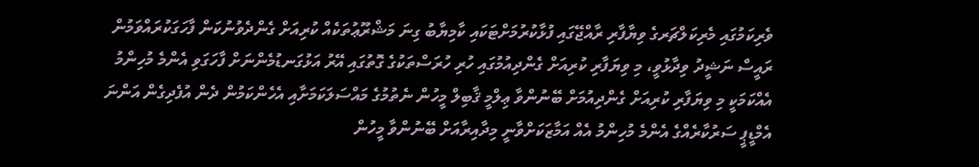ވެރިކަމުގައި މެރިކަލްޗަރގެ ވިޔާފާރި ރާއްޖޭގައި ފުޅާކުރުމަށްޓަކައި ކާމިޔާބު ގިނަ މަޝްރޫޢުތަކެއް ކުރިއަށް ގެންދެވުނުކަން ފާހަގަކުރައްވަމުން ރައީސް ނަޝީދު ވިދާޅުވީ، މި ވިޔަފާރި ކުރިއަށް ގެންދިއުމުގައި ހުރި ހުރަސްތަކުގެ ގޮތުގައި އޭރު އަޅުގަނޑުމެންނަށް ފާހަގަވި އެންމެ މުހިންމު އެއްކަމަކީ މި ވިޔަފާރި ކުރިއަށް ގެންދިއުމަށް ބޭނުންވާ ޢިލްމީ ޤާބިލް މީހުން ނެތުމުގެ މައްސަލަކަމަށާއި އެހެންކަމުން ދެން އުފެދިގެން އަންނަ އެމްޑީޕީ ސަރުކާރެއްގެ އެންމެ މުހިންމު އެއް އަމާޒަކަށްވާނީ މިދާއިރާއަށް ބޭނުންވާ މީހުން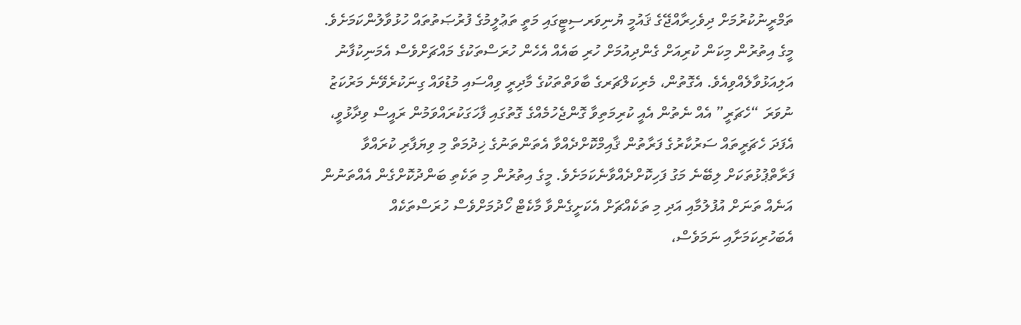ތަމްރީނުކުރުމަށް ދިވެހިރާއްޖޭގެ ޤައުމީ ޔުނިވަރސިޓީގައި މަތީ ތަޢުލީމުގެ ފުރުޞަތުތައް ހުޅުވާލުންކަމަށެވެ. މީގެ އިތުރުން މިކަން ކުރިއަށް ގެންދިއުމަށް ހުރި ބައެއް އެހެން ހުރަސްތަކުގެ މައްޗަށްވެސް އެމަނިކުފާނު އަލިއަޅުވާލެއްވިއެވެ. އެގޮތުން، މެރިކަލްޗަރގެ ބާވަތްތަކުގެ މާދިރީ ވިއްސައި މުޑުވައް ގިނަކުރެވޭނެ މަރުކަޒު ނުވަރަ “ހެޗަރީ” އެއް ނެތުން އެއީ ކުރިމަތިވާ ގޮންޖެހުމެއްގެ ގޮތުގައި ފާހަގަކުރައްވަމުން ރައީސް ވިދާޅުވީ، އެފަދަ ހެޗަރީތައް ސަރުކާރުގެ ފަރާތުން ޤާއިމްކޮށްދެއްވާ އެތަންތަނުގެ ޚިދުމަތް މި ވިޔަފާރި ކުރައްވާ ފަރާތްޕުޅުތަކަށް ލިބޭނެ މަގު ފަހިކޮށްދެއްވާނެކަމަށެވެ. މީގެ އިތުރުން މި ތަކެތި ބަންދުކޮށްގެން އެއްތަނުން އަނެއް ތަނަށް އުފުލުމާއި އަދި މި ތަކެއްޗަށް އެކަށީގެންވާ މާކެޓް ހޯދުމަށްވެސް ހުރަސްތަކެއް އެބަހުރިކަމަށާއި ނަމަވެސް،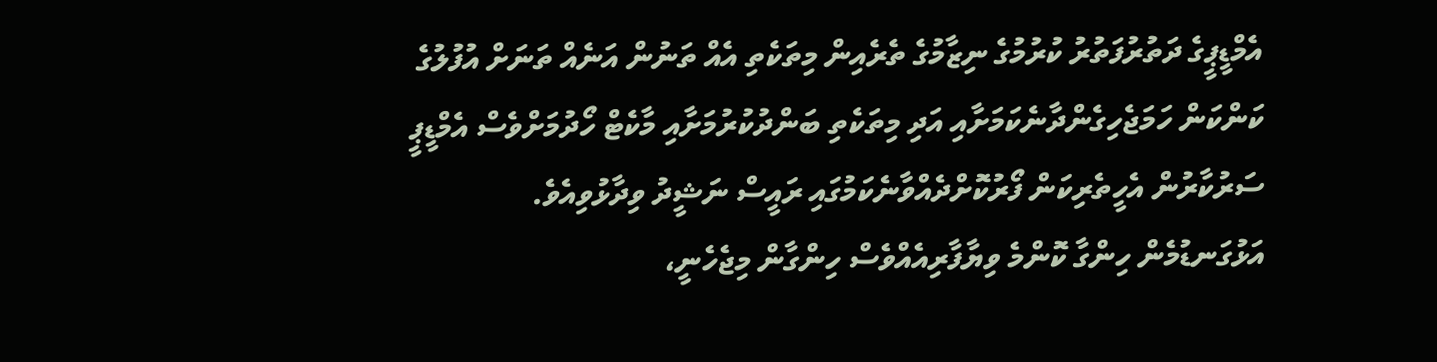އެމްޑީޕީގެ ދަތުރުފަތުރު ކުރުމުގެ ނިޒާމުގެ ތެރެއިން މިތަކެތި އެއް ތަނުން އަނެއް ތަނަށް އުފުލުގެ ކަންކަން ހަމަޖެހިގެންދާނެކަމަށާއި އަދި މިތަކެތި ބަންދުކުރުމަށާއި މާކެޓް ހޯދުމަށްވެސް އެމްޑީޕީ ސަރުކާރުން އެހީތެރިކަން ފޯރުކޮށްދެއްވާނެކަމުގައި ރައީސް ނަޝީދު ވިދާޅުވިއެވެ.
އަޅުގަނޑުމެން ހިންގާ ކޮންމެ ވިޔާފާރިއެއްވެސް ހިންގާން މިޖެހެނީ،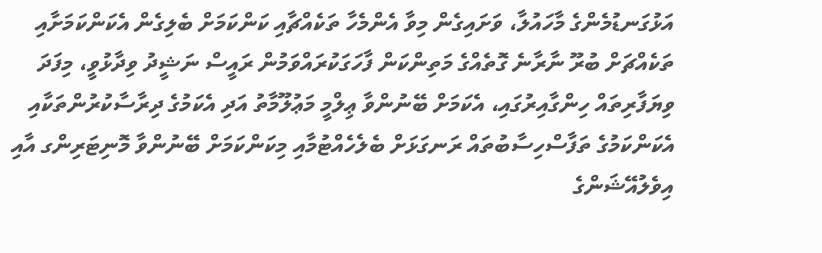އަޅުގަނޑުމެންގެ މާހައުލާ، ވަށައިގެން މިވާ އެންމެހާ ތަކެއްޗާއި ކަންކަމަށް ބެލިގެން އެކަންކަމަށާއި ތަކެއްޗަށް ބުރޫ ނާރާނެ ގޮތެއްގެ މަތިންކަން ފާހަގަކުރައްވަމުން ރައީސް ނަޝީދު ވިދާޅުވީ، މިފަދަ ވިޔަފާރިތައް ހިންގާއިރުގައި، އެކަމަށް ބޭނުންވާ ޢިލްމީ މަޢުލޫމާތު އަދި އެކަމުގެ ދިރާސާކުރުންތަކާއި އެކަންކަމުގެ ތަފާސްހިސާބުތައް ރަނގަޅަށް ބެލެހެއްޓުމާއި މިކަންކަމަށް ބޭނުންވާ މޮނިޓަރިންގ އާއި އިވެލުއޭޝަންގެ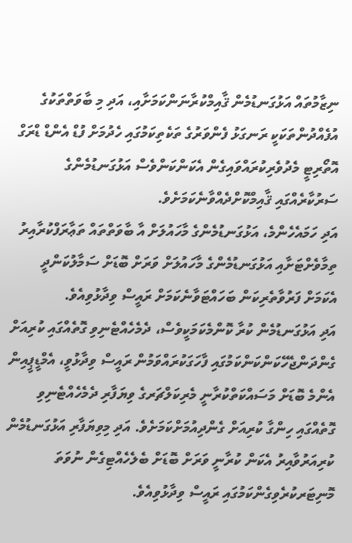ނިޒާމުތައް އަޅުގަނޑުމެން ޤާއިމްކުރާނަންކަމަށާއި، އަދި މި ބާވަތްތަކުގެ އުފެއްދުންތަކަކީ ރަނގަޅު ފެންވަރުގެ ތަކެތިކަމުގައި ހެދުމަށް ފުޑް އެންޑް ޑްރަގް އޮތޯރިޓީ މެދުވެރިކުރައްވައިގެން އެކަންކަންވެސް އަޅުގަނޑުމެންގެ ސަރުކާރެއްގައި ޤާއިމްކޮށްދެއްވާނެކަމަށެވެ.
އަދި ހަމައެހެންމެ، އަޅުގަނޑުމެންގެ މާހައުލަށް އާ ބާވަތްތައް ތަޢާރަފްކުރާއިރު ތިމާވެށްޓަށާއި އަޅުގަނޑުމެންގެ މާހައުލަށް ވަރަށް ބޮޑަށް ސަމާލުކަންދީ އެކަމަށް ފަރުވާތެރިކަން ބަހައްޓަވާނެކަމަށް ރައީސް ވިދާޅުވިއެވެ.
އަދި އަޅުގަނޑުމެން ކުރާ ކޮންމެކަމަކީވެސް، ދެމެހެއްޓެނިވި ގޮތެއްގައި ކުރިއަށް ގެންދަންޖެހޭކަންކަންކަމުގައި ފާހަގަކުރައްވަމުން ރައީސް ވިދާޅުވީ، އެމްޑީޕީއިން އެންމެ ބޮޑަށް މަސައްކަތްކުރާނީ މެރިކަލްޗަރގެ ވިޔަފާރި ދެމެހެއްޓެނިވި ގޮތެއްގައި ހިންގާ ކުރިއަށް ގެންދިއުމަށްކަމަށެވެ. އަދި މިވިޔަފާރި އަޅުގަނޑުމެން ކުރިއަރުވާއިރު އެކަން ކުރާނީ ވަރަށް ބޮޑަށް ބެލެހެއްޓިގެން ނުވަތަ މޮނިޓަރކުރެވިގެންކަމުގައި ރައީސް ވިދާޅުވިއެވެ.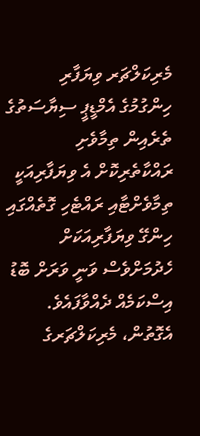މެރިކަލްޗަރ ވިޔަފާރި ހިންގުމުގެ އެމްޑީޕީ ސިޔާސަތުގެ ތެރެއިން ތިމާވެށި ރައްކާތެރިކޮށް އެ ވިޔަފާރިއަކީ ތިމާވެށްޓާއި ރައްޓެހި ގޮތެއްގައި ހިންގޭ ވިޔަފާރިއަކަށް ހެދުމަށްވެސް ވަނީ ވަރަށް ބޮޑު އިސްކަމެއް ދެއްވާފައެވެ. އެގޮތުން، މެރިކަލްޗަރގެ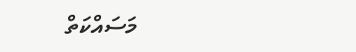މަސައްކަތް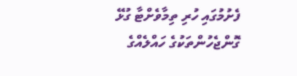ފެށުމުގައި ހުރި ތިމާވެށްޓާ ގުޅޭ ގޮންޖެހުންތަކުގެ ހައްލެއްގެ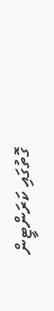ގޮތުގައި ކަރަންޓީން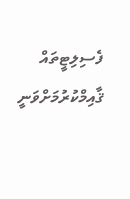ފެސިލިޓީތައް ޤާއިމްކުރުމަށްވަނީ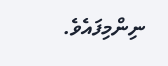ނިންމިފައެވެ.